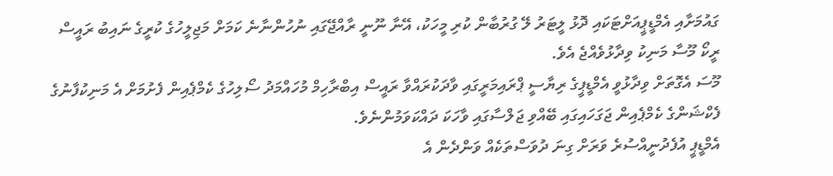ގައުމަށާއި އެމްޑީޕީއަށްޓަކައި ދޮޅު ލީޓަރު ލޭ ގުރުބާން ކުރި މީހަކު، އޭނާ ނޫނީ ރާއްޖޭގައި ނުހުންނާނެ ކަމަށް މަޖިލީހުގެ ކުރީގެ ނައިބު ރައީސް ރީކޯ މޫސާ މަނިކު ވިދާޅުވެއްޖެ އެވެ.
މޫސަ އެގޮތަށް ވިދާޅުވީ އެމްޑީޕީގެ ރިޔާސީ ޕްރައިމަރީގައި ވާދަކުރައްވާ ރައީސް އިބްރާހިމް މުހައްމަދު ސޯލިހުގެ ކެމްޕެއިން ފެށުމަށް އެ މަނިކުފާނުގެ ފެކްޝަންގެ ކެމްޕެއިން ޖަގަހައިގައި ބޭއްވި ޖަލްސާގައި ވާހަކަ ދައްކަވަމުންނެވެ.
އެމްޑީޕީ އުފެދުނީއްސުރެ ވަރަށް ގިނަ ދުވަސްތަކެއް ވަންދެން އެ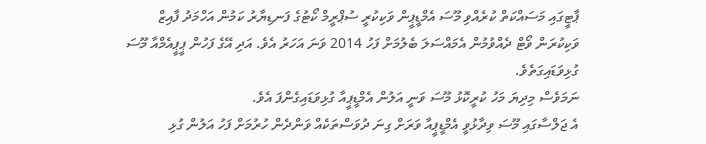ޕާޓީގައި މަސައްކަތް ކުރެއްވި މޫސަ އެމްޑީޕީން ވަކިކުރީ ސުޕްރީމް ކޯޓުގެ ފަނޑިޔާރު ކަމުން އަހްމަދު ފާއިޒް ވަކިކުރަން ވޯޓް ދެއްވުމުން އެމައްސަލަ ބެލުމަށް ފަހު 2014 ވަނަ އަހަރު އެވެ. އަދި އޭގެ ފަހުން ޕީޕީއެމްއާ މޫސަ ގުޅިވަޑައިގަތެވެ.
ނަމަވެސް މިދިޔަ މަހު ކުރީކޮޅު މޫސަ ވަނީ އަލުން އެމްޑީޕީއާ ގުޅިވަޑައިގެންފަ އެވެ.
އެ ޖަލްސާގައި މޫސަ ވިދާޅުވީ އެމްޑީޕީއާ ވަރަށް ގިނަ ދުވަސްތަކެއް ވަންދެން ހުރުމަށް ފަހު އަލުން ގުޅި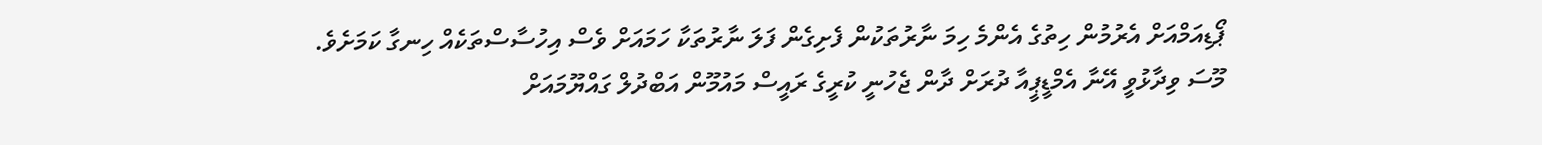ޕޯޑިއަމްއަށް އެރުމުން ހިތުގެ އެންމެ ހިމަ ނާރުތަކުން ފެށިގެން ފަލަ ނާރުތަކާ ހަމައަށް ވެސް އިހުސާސްތަކެއް ހިނގާ ކަމަށެވެ.
މޫސަ ވިދާޅުވީ އޭނާ އެމްޑީޕީއާ ދުރަށް ދާން ޖެހުނީ ކުރީގެ ރައީސް މައުމޫން އަބްދުލް ގައްޔޫމައަށް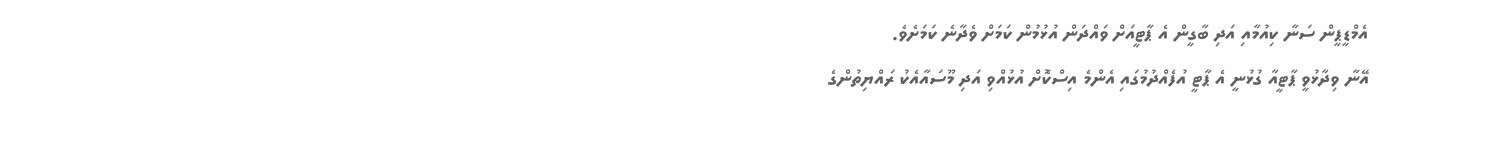އެމްޑީޕީން ސަނާ ކިއުމާއި އަދި ބާގީން އެ ޕާޓީއަށް ވައްދަން އުޅުމުން ކަމަށް ވެދާނެ ކަމަށެވެ.
އޭނާ ވިދާޅުވީ ޕާޓީއާ ގުޅުނީ އެ ޕާޓީ އުފެއްދުމުގައި އެންމެ އިސްކޮށް އުޅުއްވި އަދި މޫސައާއެކު ރައްޔިތުންގެ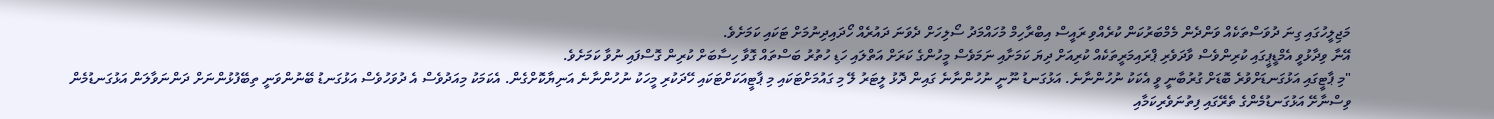މަޖިލީހުގައި ގިނަ ދުވަސްތަކެއް ވަންދެން މެމްބަރުކަން ކުރެއްވި ރައީސް އިބްރާހިމް މުހައްމަދު ސޯލިހަށް ދެވަނަ ދައުރެއް ހޯދައިދިނުމަށް ޓަކައި ކަމަށެވެ.
އޭނާ ވިދާޅުވީ އެމްޑީޕީގައި ކުރިންވެސް ވާދަވެރި ޕްރައިމަރީތަކެއް ކުރިއަށް ދިޔަ ކަމަށާއި ނަމަވެސް މީހުންގެ ކަރަށް އަތްލައި ހަޑި ހުތުރު ބަސްތައް ގޮވާ ހިސާބަށް ކުރިން ގޮސްފައި ނުވާ ކަމަށެވެ.
"މި ޕާޓީގައި އަޅުގަނޑަށްވުރެ ބޮޑަށް ގުރުބާނީ ވީ އެކަކު ނުހުންނާނެ. އަޅުގަނޑު ނޫނީ ނުހުންނާނެ ގައިން ދޮޅު ލީޓަރު ލޭ މި ގައުމަށްޓަކައި މި ޕާޓީއަކަށްޓަކައި ހޭދަކުރި މީހަކު ނުހުންނާނެ އަނިޔާކޮށްގެން. އެކަމަކު މިއަދުވެސް އެ ދުވަހުވެސް އަޅުގަނޑު ބޭނުންވަނީ ތިބޭފުޅުންނަށް ދަންނަވާލަން އަޅުގަނޑުމެން ވިސްނާށޭ އަޅުގަނޑުމެންގެ ތެރޭގައި ފިތުނަވެރިކަމާއި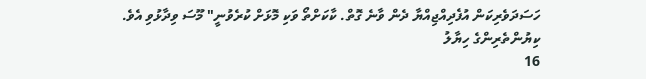ހަސަދަވެރިކަން އުފެދިއްޖިއްޔާ ދެން ވާނެ ގޮތް. ކާކަށްތޯ ވަކި މޮޅަށް ކުރެވުނީ" މޫސަ ވިދާޅުވި އެވެ.
ކިޔުންތެރިންގެ ހިޔާލު
16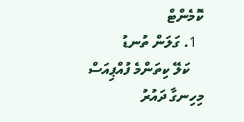ކޮމެންޓް
  1. ގަލަން ތުނޑު
    ކަލޭ ކިތަންމެ ފުއްޕިއަސް މިހިނގާ ދައުރު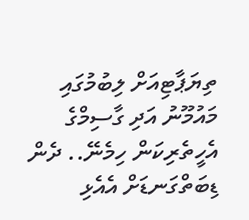ތިޔަޕާޓިއަށް ލިބުމުގައި މައުމޫނު އަދި ގާސިމްގެ އެހީތެރިކަން ހިމެނޭ.. ދެން ޑިބަތްގަނޑަށް އެއެޅި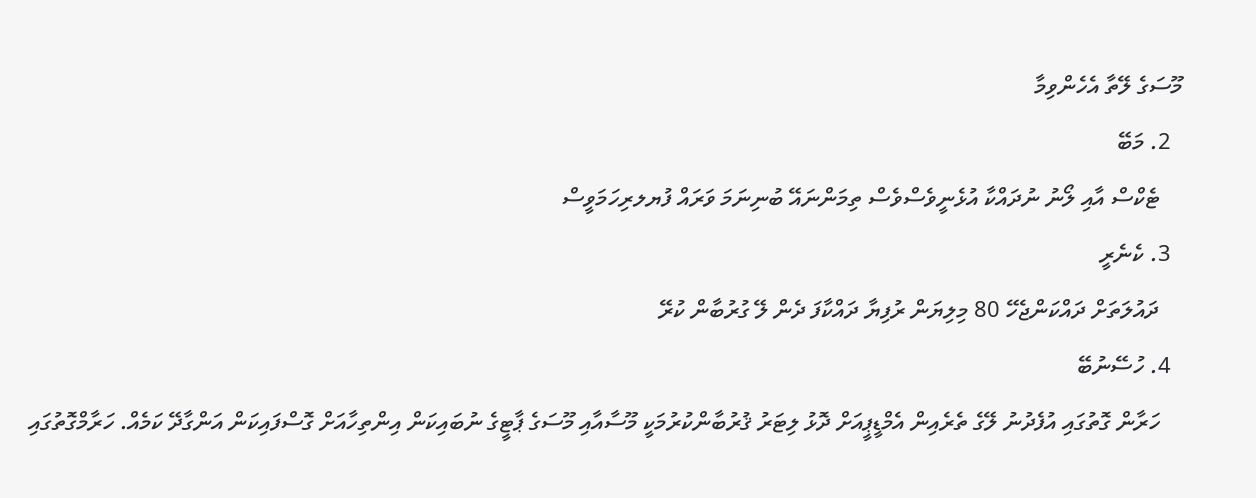މޫސަގެ ލޭތާ އެހެންވިމާ
  2. މަބޭ
    ޓެކްސް އާއި ލޯނު ނުދައްކާ އުޅެނީވެސްވެސް ތިމަންނައޭ ބުނިނަމަ ވަރައް ފުޔލރިހަމަވީސް
  3. ކެނެރީ
    ދައުލަތަށް ދައްކަންޖެހޭ 80 މިލިޔަން ރުފިޔާ ދައްކާފަ ދެން ލޭ ގުރުބާން ކުރޭ
  4. ހުސޭނުބޭ
    ހަރާން ގޮތުގައި އުފެދުނު ލޭގެ ތެރެއިން އެމްޑީޕީއަށް ދޮޅު ލިޓަރު ޤުރުބާންކުރުމަކީ މޫސާއާއި މޫސަގެ ޕާޓީގެ ނުބައިކަން އިންތިހާއަށް ގޮސްފައިކަން އަންގާދޭ ކަމެއް. ހަރާމްގޮތުގައި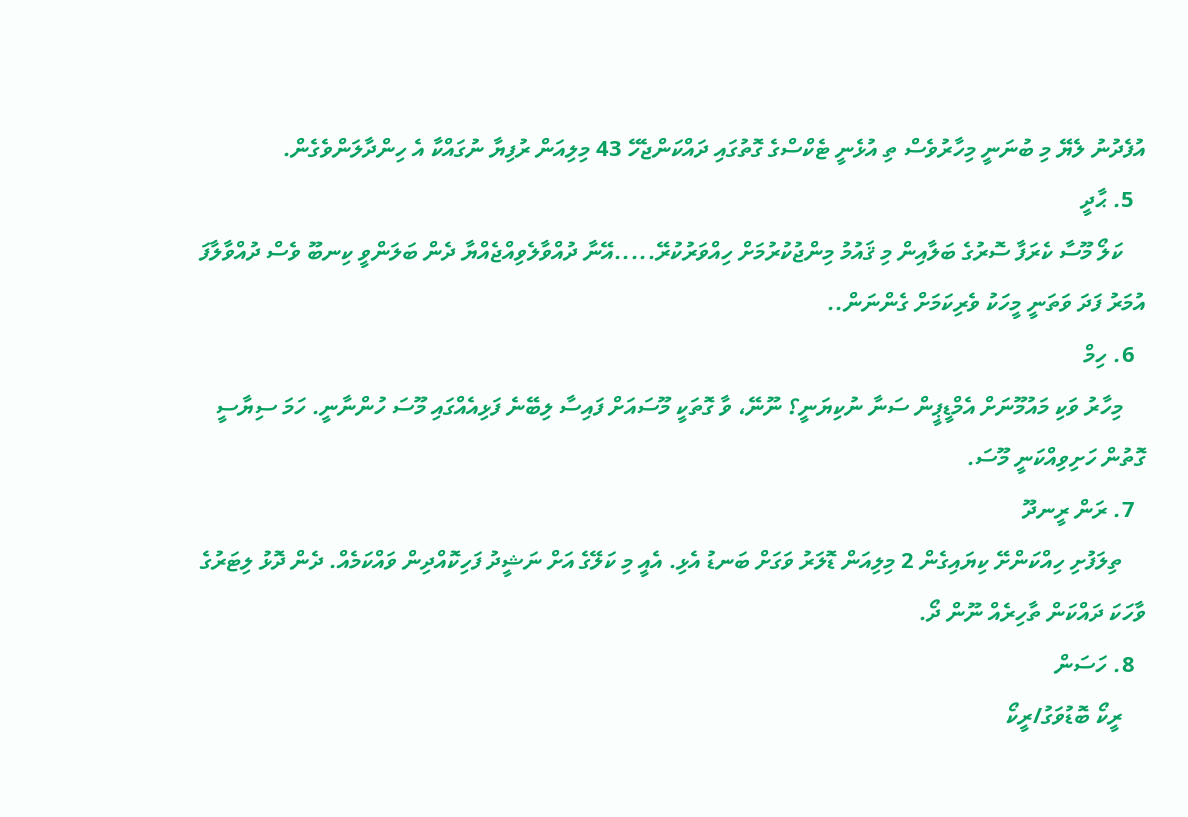އުފެދުނު ލެޔޭ މި ބުނަނީ މިހާރުވެސް ތި އުޅެނީ ޓެކްސްގެ ގޮތުގައި ދައްކަންޖެހޭ 43 މިލިއަން ރުފިޔާ ނުގައްކާ އެ ހިންދާލަންވެގެން.
  5. ޙާދީ
    ކަލޯ މޫސާ ކެރަފާ ސޮރުގެ ބަލާއިން މި ޤައުމު މިންޖުކުރުމަށް ހިއްވަރުކުރޭ.....އޭނާ ދުއްވާލެވިއްޖެއްޔާ ދެން ބަލަންވީ ކިނބޫ ވެސް ދުއްވާލާފަ އުމަރު ފަދަ ވަތަނީ މީހަކު ވެރިކަމަށް ގެންނަން..
  6. ހިމް
    މިހާރު ވަކި މައުމޫނަށް އެމްޑީޕީން ސަނާ ނުކިޔަނީ؟ ނޫނޭ، ވާ ގޮތަކީ މޫސައަށް ފައިސާ ލިބޭނެ ފަޅިއެއްގައި މޫސަ ހުންނާނީ. ހަމަ ސިޔާސީ ގޮތުން ހަށިވިއްކަނީ މޫސަ.
  7. ރަން ރީނދޫ
    ތިލަފުށި ހިއްކަންށޭ ކިޔައިގެން 2 މިލިއަން ޑޮލަރު ވަގަށް ބަނޑު އެޅި. އެއީ މި ކަލޭގެ އަށް ނަޝީދު ފަހިކޮއްދިން ވައްކަމެއް. ދެން ދޮޅު ލިޓަރުގެ ވާހަކަ ދައްކަން ތާހިރެއް ނޫން ދޯ.
  8. ހަސަން
    ރީކޯ ބޮޑުވަގު/ރީކޯ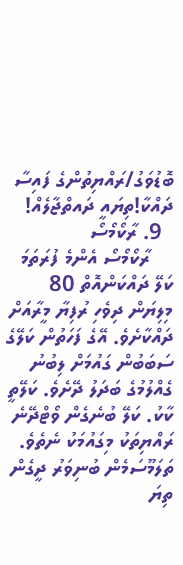ބޮޑުވަގު/ރައްޔިތުންގެ ފައިސާ ދައްކާ!ތިޔައީ ދައތްޖާލެއް!
  9. ރާކޯމޯސޯ
    ރާކޯމޯސޯ އެންމެ ފުރަތަމަ ކަލޭ ދައްކަންއޮތް 80 މިލިޔަން ދިވެހި ރުފިޔާ މީރާއަށް ދައްކާށެވެ. އޭގެ ފަހަތުން ކަލޭގެ ސަބަބުން ގައުމަށް ލިބުނު ގެއްލުމުގެ ބަދަލު ދޭށެވެ. ކަލޭތީ ކާކު. ކަލޭ ބުނެގެން ވޯޓްދޭނެ ރައްޔިތަކު މިގައުމަކު ނެތެވެ. ތަލަމޫސަމެން ބުނިވަރު ދީގެން ތިޔަ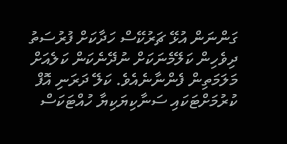ގަންނަން އުޅޭ ޗަރުކޭސް ހަދާކަށް ފުރުސަތު ދިވެހިން ކަލޭމެނަކަށް ނުދޭނެކަން ކަލެއަށް މަލަމަތިން ފެންނާނެއެވެ. ކަލޭ ދަރަނި އޮފް ކުރުމަށްޓަކައި ސަނާކިޔަކިޔާ ހުއްޓަކަސް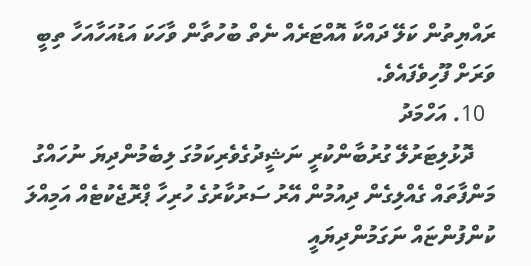ރައްޔިތުން ކަލޭ ދައްކާ އޮއްޓަރެއް ނެތް ބުހުތާން ވާހަކަ އަޑުއަހާއަހާ ތިބީ ވަރަށް ފޫހިވެފައެވެ.
  10. އަހްމަދު
    ދޮޅުލިޓަރުލޭ ގުރުބާންކުރީ ނަޝީދުގެވެރިކަމުގަ ލިބެމުންދިޔަ ނުހައްގު މަންފާތައް ގެއްލިގެން ދިއުމުން އޭރު ސަރުކާރުގެ ހުރިހާ ޕްރޮޖެކުޓެއް އަމިއްލަ ކުންފުންޏައް ނަގަމުންދިޔައީ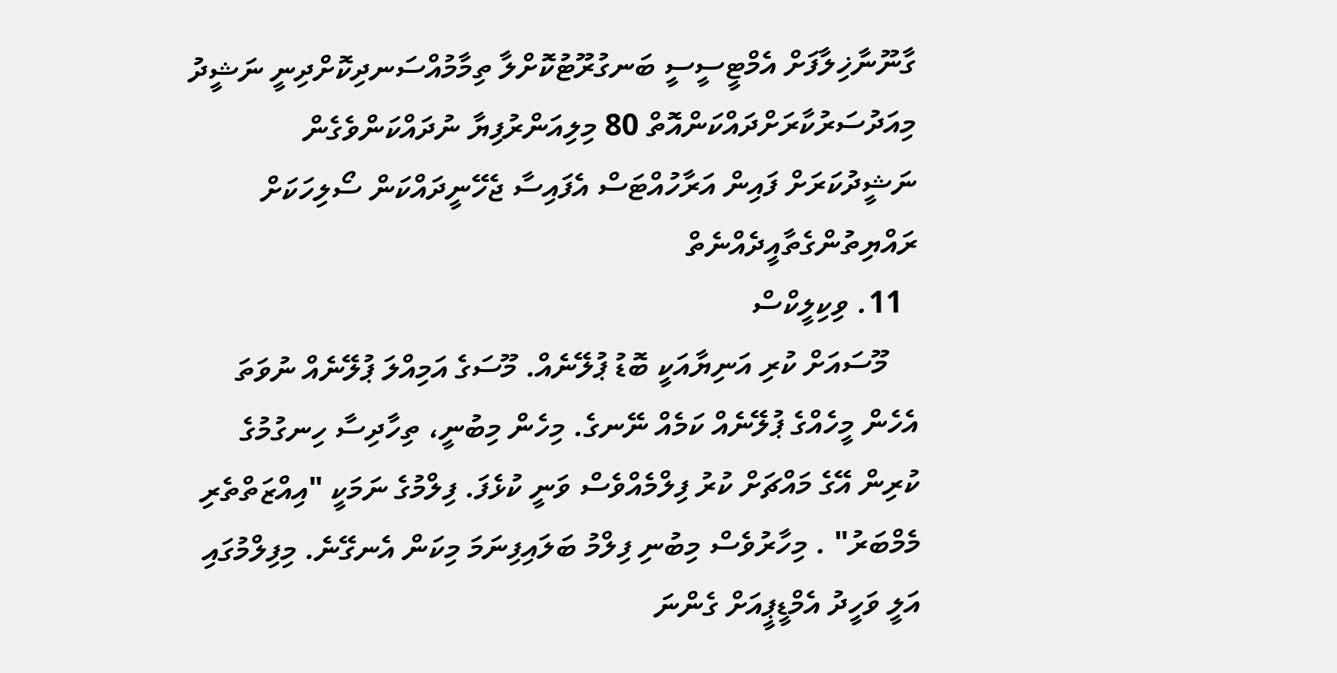ގާނޫނާޚިލާފަށް އެމްޓީސީސީ ބަނގުރޫޓުކޮށްލާ ތިމާމުއްސަނދިކޮށްދިނީ ނަޝީދު މިއަދުސަރުކާރަށްދައްކަންއޮތް 80 މިލިއަންރުފިޔާ ނުދައްކަންވެގެން ނަޝީދުކަރަށް ފައިން އަރާހުއްޓަސް އެފައިސާ ޖެހޭނީދައްކަން ސޯލިހަކަށް ރައްޔިތުންގެތާއީދެއްނެތް
  11. ވިކިލީކްސް
    މޫސައަށް ކުރި އަނިޔާއަކީ ބޮޑު ޕުލޭނެއް. މޫސަގެ އަމިއްލަ ޕުލޭނެއް ނުވަތަ އެހެން މީހެއްގެ ޕުލޭނެއް ކަމެއް ނޭނގެ. މިހެން މިބުނީ، ތިހާދިސާ ހިނގުމުގެ ކުރިން އޭގެ މައްޗަށް ކުރު ފިލްމެއްވެސް ވަނީ ކުޅެފަ. ފިލްމުގެ ނަމަކީ "އިއްޒަތްތެރި މެމްބަރު" . މިހާރުވެސް މިބުނި ފިލްމު ބަލައިފިނަމަ މިކަން އެނގޭނެ. މިފިލްމުގައި އަލީ ވަހީދު އެމްޑީޕީއަށް ގެންނަ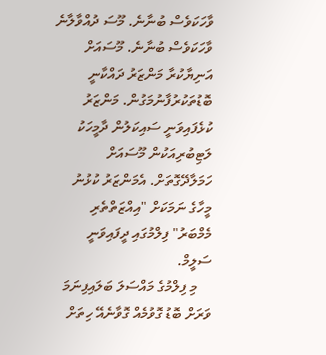ވާހަކަވެސް ބުނާނެ. މޫސަ ދުއްވާލާނެ ވާހަކަވެސް ބުނާނެ. މޫސައަށް އަނިޔާކުރާ މަންޒަރު ދައްކާނީ ބޮޑުތަކުރުފާނުމަގުން. މަންޒަރު ކުޅެފައިވަނީ ސައިކަލުން ދާމީހަކު ލަޓިބުރިއަކުން މޫސައަށް ހަމަލާދޭގޮތަށް. އެމަންޒަރު ކުޅުނު މީހާގެ ނަމަކަށް "އިއްޒަތްތެރި މެމްބަރު" ފިލްމުގައި ދީފައިވަނީ ސަލީމް.
    މި ފިލްމުގެ މައްސަލަ ބަލައިފިނަމަ ވަރަށް ބޮޑު ގޮވުމެއް ގޮވާނެއޭ ހިތަށް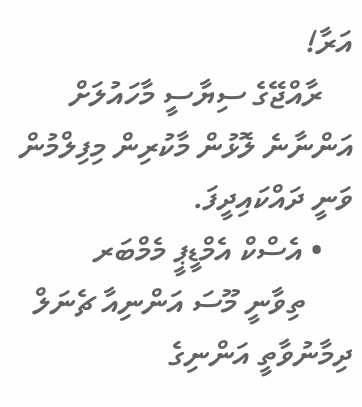އަރާ!
    ރާއްޖޭގެ ސިޔާސީ މާހައުލަށް އަންނާނެ ލޮޅުން މާކުރިން މިފިލްމުން ވަނީ ދައްކައިދީފަ.
    • އެސްކް އެމްޑީޕީ މެމްބަރ
      ތިވާނީ މޫސަ އަންނިއާ ޗެނަލް ދިމާނުވާތީ އަންނިގެ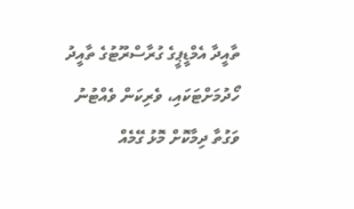ތާއީދާ އެމްޑީޕީގެ ގުރާސްރޫޓުގެ ތާއީދު ހޯދުމަށްޓަކައި، ވެރިކަން ވެއްޓުނު ވަގުތާ ދިމާކޮށް މޮޅު ގޭމެއް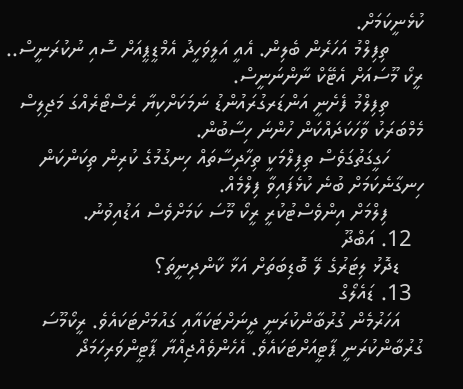ކުޅެނީކަމަށް.
      ތިފިލްމު އަހަރެން ބެލިން. އެއީ އަލީވަހީދު އެމްޑީޕީއަށް ސޮއި ނުކުރަނީސް.. ރީކޯ މޫސައަށް އެޓޭކް ނާންނަނީސް.
      ތިފިލްމު ފެށެނީ އަންޑަރގުރައުންޑު ނަމަކަށްކިޔާ ރެސްޓޯރެއްގަ މަޖިލިސް މެމްބަރަކު ވާހަކަދައްކަން ހުންނަ ހިސާބުން.
      ހަގީގަތުގަވެސް ތިފިލްމަކީ ތިހާދިސާތައް ހިނގުމުގެ ކުރިން ތިކަންކަން ހިނގާނެކަމަށް ބުނެ ކުޅެފައިވާ ފިލްމެއް.
      ފިލްމަށް އިންވެސްޓުކުރީ ރީކޯ މޫސަ ކަމަށްވެސް އަޑުއިވުނު.
  12. އަބްދޫ
    ޑދޮޅު ލިޓަރުގެ ލޭ ބޮޑިބަތަށް އަޅާ ކާންދިނީތަ؟
  13. ޑައެލޯގް
    އަހަރުމެން ގުރުބާންކުރަނީ ދީނަށްޓަކައާއި ގައުމަށްޓަކައެވެ. ރީކޯމޫސަ ގުރުބާންކުރަނީ ޕާޓީއަށްޓަކައެވެ. އެހެންވެއްޖިއްޔާ ޕާޓީންވަރިހަމަދޯ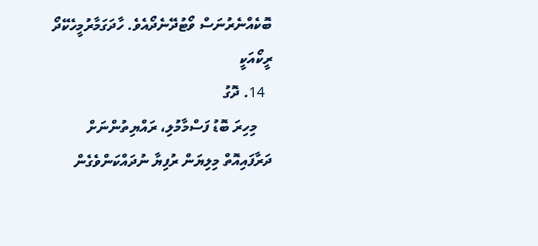ބޮކެއްނެރުނަސް ވޯޓުދޭނެދޯއެވެ. ހާދަގަމާރުމީހެކޭދޯ ރީކޯއަކީ
  14. ދޮގު
    މިހިރަ ބޮޑު ފަސްމާމުލި، ރައްޔިތުންނަށް ދަރާފައިއޮތް މިލިޔަން ރުފިޔާ ނުދައްކަންވެގެން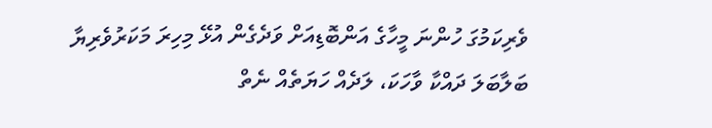ވެރިކަމުގަ ހުންނަ މީހާގެ އަންބޮޑިއަށް ވަދެގެން އުޅޭ މިހިރަ މަކަރުވެރިޔާ ބަލާބަލަ ދައްކާ ވާހަކަ، ލަދެއް ހަޔަތެއް ނެތް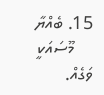15. ބެއްޔާ
    މޫސައަކީ ވަގެއް.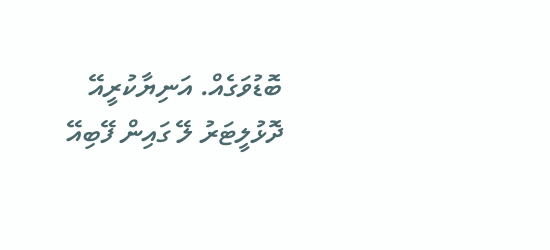ބޮޑުވަގެއް. އަނިޔާކުރީއޭ ދޮޅުލީޓަރު ލޭ ގައިން ފޭބިއޭ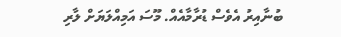ބުނާއިރު އެވެސް ޑުރާމާއެއް. މޫސަ އަމިއްލަޔަށް ލާރި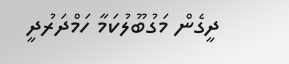ދީގެން މަގުބޫލުކަމާ ހަމްދަރުދީ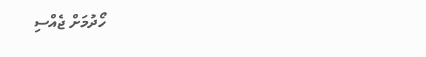ހޯދުމަށް ޖެއްސި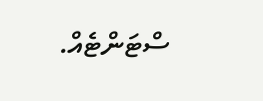ސްޓަންޓެއް.